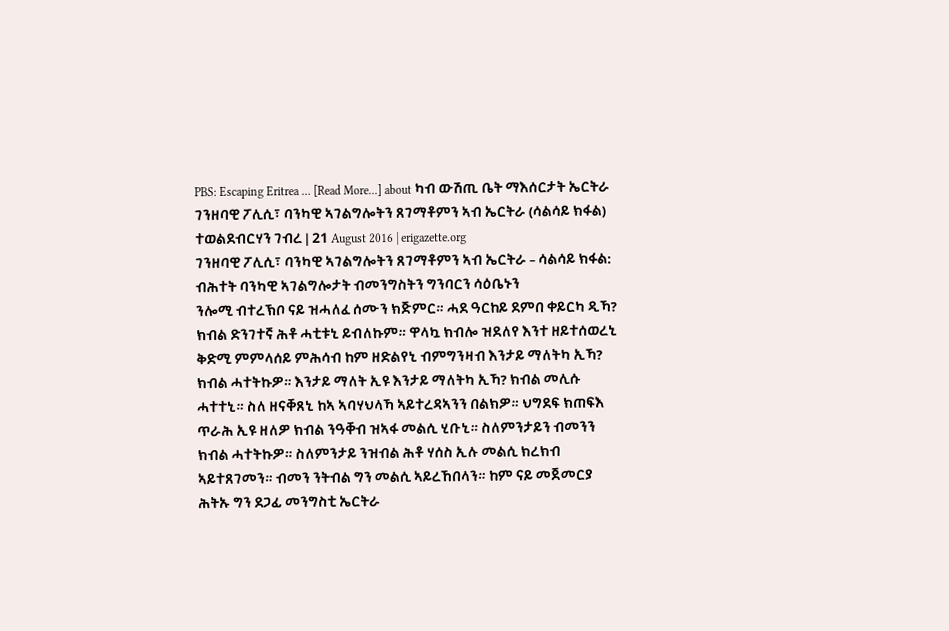PBS: Escaping Eritrea … [Read More...] about ካብ ውሽጢ ቤት ማእሰርታት ኤርትራ
ገንዘባዊ ፖሊሲ፣ ባንካዊ ኣገልግሎትን ጸገማቶምን ኣብ ኤርትራ (ሳልሳይ ክፋል)
ተወልደብርሃን ገብረ | 21 August 2016 | erigazette.org
ገንዘባዊ ፖሊሲ፣ ባንካዊ ኣገልግሎትን ጸገማቶምን ኣብ ኤርትራ – ሳልሳይ ክፋል: ብሕተት ባንካዊ ኣገልግሎታት ብመንግስትን ግንባርን ሳዕቤኑን
ንሎሚ ብተረኽቦ ናይ ዝሓለፈ ሰሙን ክጅምር። ሓደ ዓርከይ ደምበ ቀይርካ ዲኻ? ክብል ድንገተኛ ሕቶ ሓቲቱኒ ይብለኩም። ዋላኳ ክብሎ ዝደለየ እንተ ዘይተሰወረኒ ቅድሚ ምምላሰይ ምሕሳብ ከም ዘድልየኒ ብምግንዛብ እንታይ ማለትካ ኢኻ? ክብል ሓተትኩዎ። እንታይ ማለት ኢዩ እንታይ ማለትካ ኢኻ? ክብል መሊሱ ሓተተኒ። ስለ ዘናቐጸኒ ከኣ ኣባሃህላኻ ኣይተረዳኣንን በልክዎ። ህግደፍ ክጠፍእ ጥራሕ ኢዩ ዘለዎ ክብል ንዓቐብ ዝኣፋ መልሲ ሂቡኒ። ስለምንታይን ብመንን ክብል ሓተትኩዎ። ስለምንታይ ንዝብል ሕቶ ሃሰስ ኢሉ መልሲ ክረክብ ኣይተጸገመን። ብመን ንትብል ግን መልሲ ኣይረኸበላን። ከም ናይ መጀመርያ ሕትኡ ግን ደጋፊ መንግስቲ ኤርትራ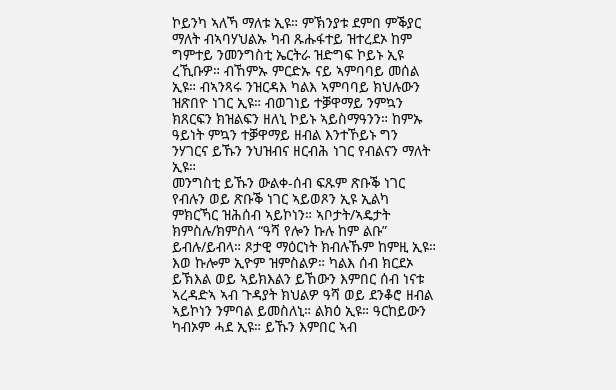ኮይንካ ኣለኻ ማለቱ ኢዩ። ምኽንያቱ ደምበ ምቕያር ማለት ብኣባሃህልኡ ካብ ጹሑፋተይ ዝተረደኦ ከም ግምተይ ንመንግስቲ ኤርትራ ዝድግፍ ኮይኑ ኢዩ ረኺቡዎ። ብኸምኡ ምርድኡ ናይ ኣምባባይ መሰል ኢዩ። ብኣንጻሩ ንዝርዳእ ካልእ ኣምባባይ ክህሉውን ዝጽበዮ ነገር ኢዩ። ብወገነይ ተቓዋማይ ንምኳን ክጸርፍን ክዝልፍን ዘለኒ ኮይኑ ኣይስማዓንን። ከምኡ ዓይነት ምኳን ተቓዋማይ ዘብል እንተኾይኑ ግን ንሃገርና ይኹን ንህዝብና ዘርብሕ ነገር የብልናን ማለት ኢዩ።
መንግስቲ ይኹን ውልቀ-ሰብ ፍጹም ጽቡቕ ነገር የብሉን ወይ ጽቡቕ ነገር ኣይወጾን ኢዩ ኢልካ ምክርኻር ዝሕሰብ ኣይኮነን። ኣቦታት/ኣዴታት ክምስሉ/ክምስላ “ዓሻ የሎን ኩሉ ከም ልቡ” ይብሉ/ይብላ። ጾታዊ ማዕርነት ክብሉኹም ከምዚ ኢዩ። እወ ኩሎም ኢዮም ዝምስልዎ። ካልእ ሰብ ክርደኦ ይኽእል ወይ ኣይክእልን ይኸውን እምበር ሰብ ነናቱ ኣረዳድኣ ኣብ ጉዳያት ክህልዎ ዓሻ ወይ ደንቆሮ ዘብል ኣይኮነን ንምባል ይመስለኒ። ልክዕ ኢዩ። ዓርከይውን ካብኦም ሓደ ኢዩ። ይኹን እምበር ኣብ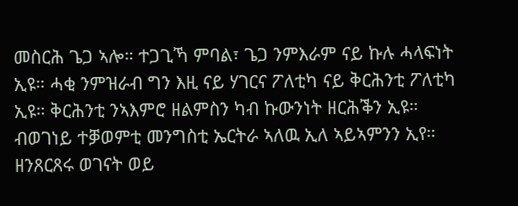መስርሕ ጌጋ ኣሎ። ተጋጊኻ ምባል፣ ጌጋ ንምእራም ናይ ኩሉ ሓላፍነት ኢዩ። ሓቂ ንምዝራብ ግን እዚ ናይ ሃገርና ፖለቲካ ናይ ቅርሕንቲ ፖለቲካ ኢዩ። ቅርሕንቲ ንኣእምሮ ዘልምስን ካብ ኩውንነት ዘርሕቕን ኢዩ። ብወገነይ ተቓወምቲ መንግስቲ ኤርትራ ኣለዉ ኢለ ኣይኣምንን ኢየ። ዘንጸርጸሩ ወገናት ወይ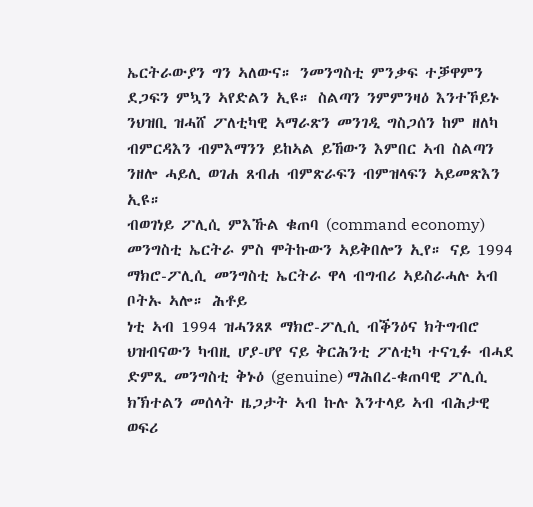ኤርትራውያን ግን ኣለውና። ንመንግስቲ ምንቃፍ ተቓዋምን ደጋፍን ምኳን ኣየድልን ኢዩ። ስልጣን ንምምንዛዕ እንተኾይኑ ንህዝቢ ዝሓሸ ፖለቲካዊ ኣማራጽን መንገዲ ግስጋሰን ከም ዘለካ ብምርዳእን ብምእማንን ይከኣል ይኸውን እምበር ኣብ ስልጣን ንዘሎ ሓይሊ ወገሐ ጸብሐ ብምጽራፍን ብምዝላፍን ኣይመጽእን ኢዩ።
ብወገነይ ፖሊሲ ምእኹል ቁጠባ (command economy) መንግስቲ ኤርትራ ምስ ሞትኩውን ኣይቅበሎን ኢየ። ናይ 1994 ማክሮ-ፖሊሲ መንግስቲ ኤርትራ ዋላ ብግብሪ ኣይስራሓሉ ኣብ ቦትኡ ኣሎ። ሕቶይ
ነቲ ኣብ 1994 ዝሓንጸጾ ማክሮ-ፖሊሲ ብቕንዕና ክትግብሮ ህዝብናውን ካብዚ ሆያ-ሆየ ናይ ቅርሕንቲ ፖለቲካ ተናጊፉ ብሓደ ድምጺ መንግስቲ ቅኑዕ (genuine) ማሕበረ-ቁጠባዊ ፖሊሲ ክኽተልን መሰላት ዜጋታት ኣብ ኩሉ እንተላይ ኣብ ብሕታዊ ወፍሪ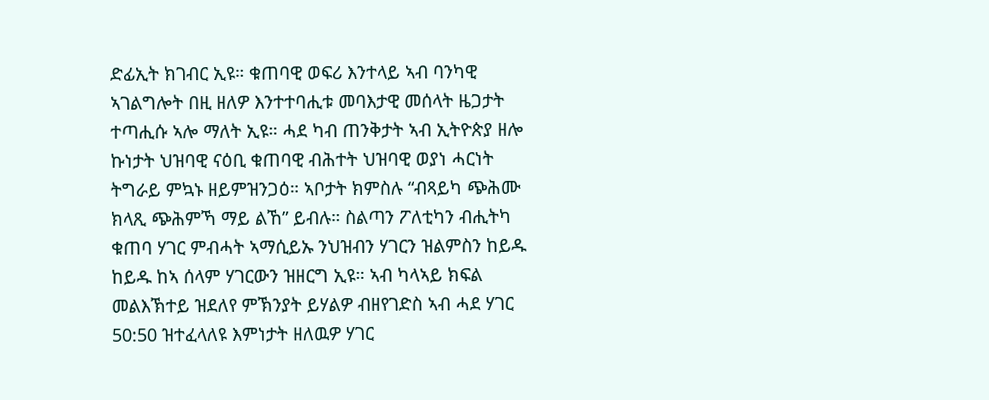ድፊኢት ክገብር ኢዩ። ቁጠባዊ ወፍሪ እንተላይ ኣብ ባንካዊ ኣገልግሎት በዚ ዘለዎ እንተተባሒቱ መባእታዊ መሰላት ዜጋታት ተጣሒሱ ኣሎ ማለት ኢዩ። ሓደ ካብ ጠንቅታት ኣብ ኢትዮጵያ ዘሎ ኩነታት ህዝባዊ ናዕቢ ቁጠባዊ ብሕተት ህዝባዊ ወያነ ሓርነት ትግራይ ምኳኑ ዘይምዝንጋዕ። ኣቦታት ክምስሉ “ብጻይካ ጭሕሙ ክላጺ ጭሕምኻ ማይ ልኸ” ይብሉ። ስልጣን ፖለቲካን ብሒትካ ቁጠባ ሃገር ምብሓት ኣማሲይኡ ንህዝብን ሃገርን ዝልምስን ከይዱ ከይዱ ከኣ ሰላም ሃገርውን ዝዘርግ ኢዩ። ኣብ ካላኣይ ክፍል መልእኽተይ ዝደለየ ምኽንያት ይሃልዎ ብዘየገድስ ኣብ ሓደ ሃገር 50:50 ዝተፈላለዩ እምነታት ዘለዉዎ ሃገር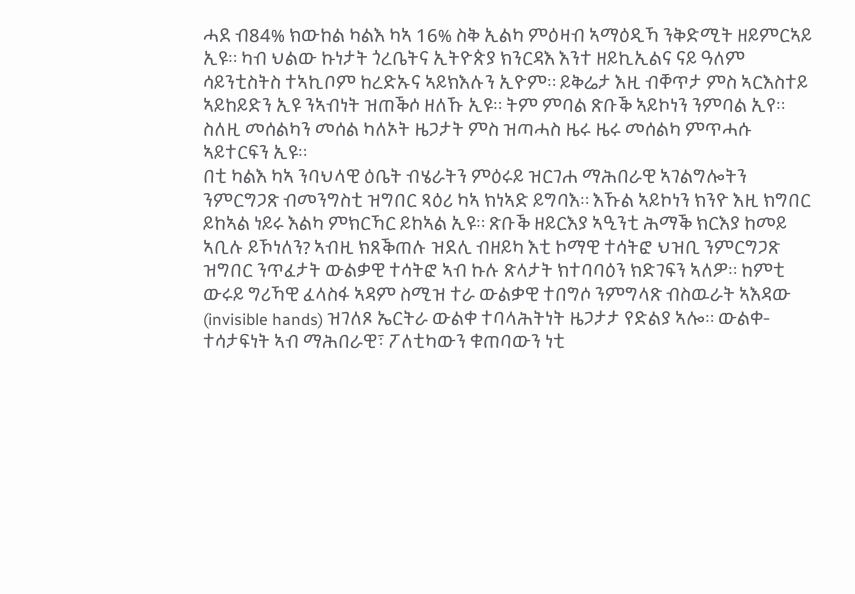ሓደ ብ84% ክውከል ካልእ ካኣ 16% ስቅ ኢልካ ምዕዛብ ኣማዕዲኻ ንቅድሚት ዘይምርኣይ ኢዩ። ካብ ህልው ኩነታት ጎረቤትና ኢትዮጵያ ክንርዳእ እንተ ዘይኪኢልና ናይ ዓለም ሳይንቲስትስ ተኣኪቦም ከረድኡና ኣይክእሉን ኢዮም። ይቅሬታ እዚ ብቐጥታ ምስ ኣርእስተይ ኣይከይድን ኢዩ ንኣብነት ዝጠቕሶ ዘለኹ ኢዩ። ትም ምባል ጽቡቕ ኣይኮነን ንምባል ኢየ። ስለዚ መሰልካን መሰል ካለኦት ዜጋታት ምስ ዝጣሓስ ዜሩ ዜሩ መሰልካ ምጥሓሱ ኣይተርፍን ኢዩ።
በቲ ካልእ ካኣ ንባህላዊ ዕቤት ብሄራትን ምዕሩይ ዝርገሐ ማሕበራዊ ኣገልግሎትን ንምርግጋጽ ብመንግስቲ ዝግበር ጻዕሪ ካኣ ክነኣድ ይግባእ። እኹል ኣይኮነን ክንዮ እዚ ክግበር ይከኣል ነይሩ እልካ ምክርኻር ይከኣል ኢዩ። ጽቡቕ ዘይርእያ ኣዒንቲ ሕማቕ ክርእያ ከመይ ኣቢሉ ይኾነለን? ኣብዚ ክጸቕጠሉ ዝደሊ ብዘይካ እቲ ኮማዊ ተሳትፎ ህዝቢ ንምርግጋጽ ዝግበር ንጥፈታት ውልቃዊ ተሳትፎ ኣብ ኩሉ ጽላታት ክተባባዕን ክድገፍን ኣለዎ። ከምቲ ውሩይ ግሪኻዊ ፈላስፋ ኣዳም ስሚዝ ተራ ውልቃዊ ተበግሶ ንምግላጽ ብስዉራት ኣእዳው (invisible hands) ዝገለጾ ኤርትራ ውልቀ ተባላሕትነት ዜጋታታ የድልያ ኣሎ። ውልቀ-ተሳታፍነት ኣብ ማሕበራዊ፣ ፖለቲካውን ቁጠባውን ነቲ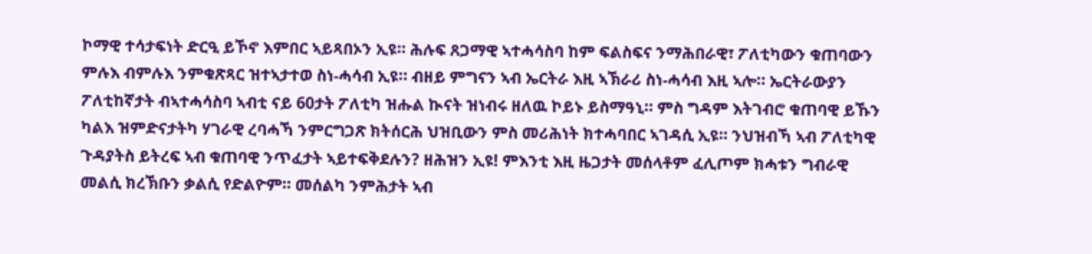ኮማዊ ተሳታፍነት ድርዒ ይኾኖ እምበር ኣይጻበኦን ኢዩ። ሕሉፍ ጸጋማዊ ኣተሓሳስባ ከም ፍልስፍና ንማሕበራዊ፣ ፖለቲካውን ቁጠባውን ምሉእ ብምሉእ ንምቁጽጻር ዝተኣታተወ ስነ-ሓሳብ ኢዩ። ብዘይ ምግናን ኣብ ኤርትራ እዚ ኣኽራሪ ስነ-ሓሳብ እዚ ኣሎ። ኤርትራውያን ፖለቲከኛታት ብኣተሓሳስባ ኣብቲ ናይ 60ታት ፖለቲካ ዝሑል ኲናት ዝነብሩ ዘለዉ ኮይኑ ይስማዓኒ። ምስ ግዳም እትገብሮ ቁጠባዊ ይኹን ካልእ ዝምድናታትካ ሃገራዊ ረባሓኻ ንምርግጋጽ ክትሰርሕ ህዝቢውን ምስ መሪሕነት ክተሓባበር ኣገዳሲ ኢዩ። ንህዝብኻ ኣብ ፖለቲካዊ ጉዳያትስ ይትረፍ ኣብ ቁጠባዊ ንጥፈታት ኣይተፍቅደሉን? ዘሕዝን ኢዩ! ምእንቲ እዚ ዜጋታት መሰላቶም ፈሊጦም ክሓቱን ግብራዊ መልሲ ክረኽቡን ቃልሲ የድልዮም። መሰልካ ንምሕታት ኣብ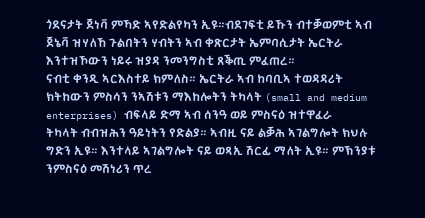ጎደናታት ጀነቫ ምኻድ ኣየድልየካን ኢዩ።ብደገፍቲ ይኹን ብተቓወምቲ ኣብ ጀኔቫ ዝሃለኸ ጉልበትን ሃብትን ኣብ ቀጽርታት ኤምባሲታት ኤርትራ እንተዝኾውን ነይሩ ዝያዳ ንመንግስቲ ጸቕጢ ምፈጠረ።
ናብቲ ቀንዲ ኣርእስተይ ክምለስ። ኤርትራ ኣብ ከባቢኣ ተወዳዳሪት ክትከውን ምስሳን ንኣሽቱን ማእከሎትን ትካላት (small and medium enterprises) ብፍላይ ድማ ኣብ ሰንዓ ወይ ምስናዕ ዝተዋፈራ
ትካላት ብብዝሕን ዓይነትን የድልያ። ኣብዚ ናይ ልቓሕ ኣገልግሎት ክህሉ ግድን ኢዩ። እንተላይ ኣገልግሎት ናይ ወጻኢ ሽርፊ ማለት ኢዩ። ምኽንያቱ ንምስናዕ መሽነሪን ጥረ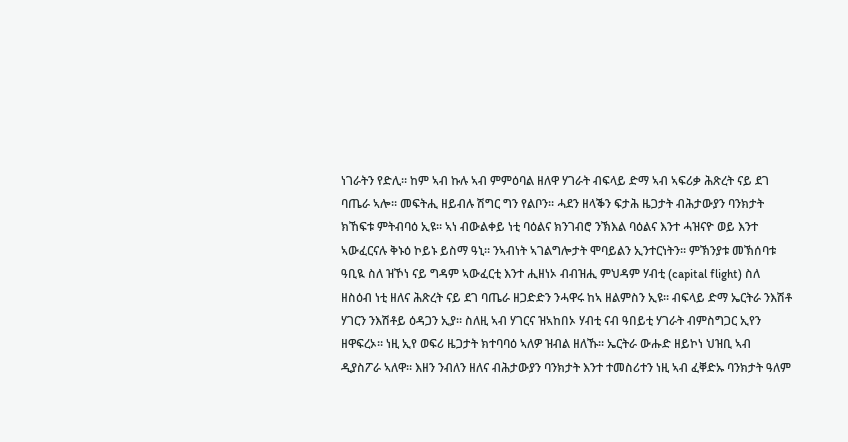ነገራትን የድሊ። ከም ኣብ ኩሉ ኣብ ምምዕባል ዘለዋ ሃገራት ብፍላይ ድማ ኣብ ኣፍሪቃ ሕጽረት ናይ ደገ ባጤራ ኣሎ። መፍትሒ ዘይብሉ ሽግር ግን የልቦን። ሓደን ዘላቕን ፍታሕ ዜጋታት ብሕታውያን ባንክታት ክኸፍቱ ምትብባዕ ኢዩ። ኣነ ብውልቀይ ነቲ ባዕልና ክንገብሮ ንኽእል ባዕልና እንተ ሓዝናዮ ወይ እንተ ኣውፈርናሉ ቅኑዕ ኮይኑ ይስማ ዓኒ። ንኣብነት ኣገልግሎታት ሞባይልን ኢንተርነትን። ምኽንያቱ መኽሰባቱ ዓቢዪ ስለ ዝኾነ ናይ ግዳም ኣውፈርቲ እንተ ሒዘነኦ ብብዝሒ ምህዳም ሃብቲ (capital flight) ስለ ዘስዕብ ነቲ ዘለና ሕጽረት ናይ ደገ ባጤራ ዘጋድድን ንሓዋሩ ከኣ ዘልምስን ኢዩ። ብፍላይ ድማ ኤርትራ ንእሽቶ ሃገርን ንእሽቶይ ዕዳጋን ኢያ። ስለዚ ኣብ ሃገርና ዝኣከበኦ ሃብቲ ናብ ዓበይቲ ሃገራት ብምስግጋር ኢየን ዘዋፍረኦ። ነዚ ኢየ ወፍሪ ዜጋታት ክተባባዕ ኣለዎ ዝብል ዘለኹ። ኤርትራ ውሑድ ዘይኮነ ህዝቢ ኣብ ዲያስፖራ ኣለዋ። እዘን ንብለን ዘለና ብሕታውያን ባንክታት እንተ ተመስሪተን ነዚ ኣብ ፈቐድኡ ባንክታት ዓለም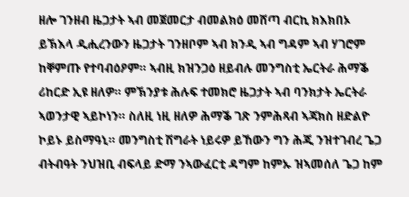ዘሎ ገንዘብ ዜጋታት ኣብ መጀመርታ ብመልክዕ መሸጣ ብርኪ ክእክበኦ ይኽእላ ዲሒረንውን ዜጋታት ገንዘቦም ኣብ ክንዲ ኣብ ግዳም ኣብ ሃገሮም ከቐምጡ የተባብዕዖም። ኣብዚ ክዝንጋዕ ዘይብሉ መንግስቲ ኤርትራ ሕማቕ ሪከርድ ኢዩ ዘለዎ። ምኽንያቱ ሕሉፍ ተመክሮ ዜጋታት ኣብ ባንክታት ኤርትራ ኣወንታዊ ኣይኮነን። ስለዚ ነዚ ዘለዎ ሕማቕ ገጽ ንምሕጻብ ኣጃክስ ዘድልዮ ኮይኑ ይስማዓኒ። መንግስቲ ሽግራት ነይሩዎ ይኸውን ግን ሕጂ ንዝተገብረ ጌጋ ብትብዓት ንህዝቢ ብፍላይ ድማ ንኣውፈርቲ ዳግም ከምኡ ዝኣመሰለ ጌጋ ከም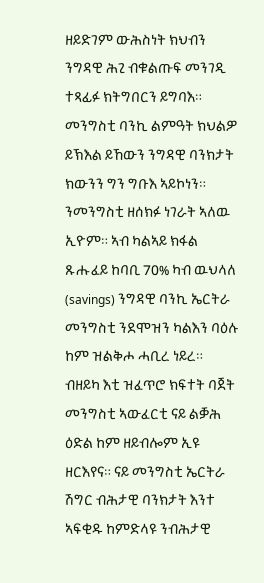ዘይድገም ውሕስነት ክህብን ንግዳዊ ሕጊ ብቁልጡፍ መንገዲ ተጻፊፉ ክትግበርን ይግባእ። መንግስቲ ባንኪ ልምዓት ክህልዎ ይኽእል ይኸውን ንግዳዊ ባንክታት ክውንን ግን ግቡእ ኣይኮነን።
ንመንግስቲ ዘሰክፉ ነገራት ኣለዉ ኢዮም። ኣብ ካልኣይ ክፋል ጹሑፈይ ከባቢ 70% ካብ ዉህላለ (savings) ንግዳዊ ባንኪ ኤርትራ መንግስቲ ንደሞዝን ካልእን ባዕሉ ከም ዝልቅሖ ሓቢረ ነይረ። ብዘይካ እቲ ዝፈጥሮ ክፍተት ባጀት መንግስቲ ኣውፈርቲ ናይ ልቓሕ ዕድል ከም ዘይብሎም ኢዩ ዘርእየና። ናይ መንግስቲ ኤርትራ ሽግር ብሕታዊ ባንክታት እንተ ኣፍቂዱ ከምድላዩ ንብሕታዊ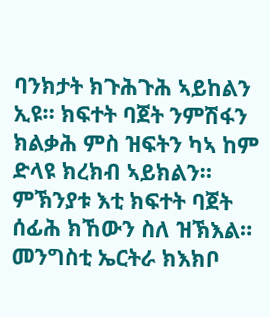ባንክታት ክጉሕጉሕ ኣይከልን ኢዩ። ክፍተት ባጀት ንምሽፋን ክልቃሕ ምስ ዝፍትን ካኣ ከም ድላዩ ክረክብ ኣይክልን። ምኽንያቱ እቲ ክፍተት ባጀት ሰፊሕ ክኸውን ስለ ዝኽእል። መንግስቲ ኤርትራ ክእክቦ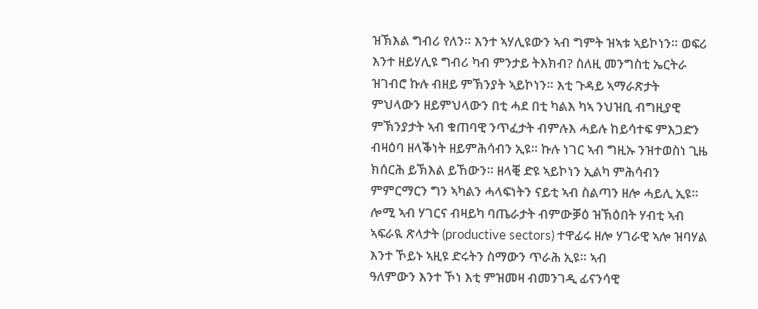ዝኽእል ግብሪ የለን። እንተ ኣሃሊዩውን ኣብ ግምት ዝኣቱ ኣይኮነን። ወፍሪ እንተ ዘይሃሊዩ ግብሪ ካብ ምንታይ ትእክብ? ስለዚ መንግስቲ ኤርትራ ዝገብሮ ኩሉ ብዘይ ምኽንያት ኣይኮነን። እቲ ጉዳይ ኣማራጽታት ምህላውን ዘይምህላውን በቲ ሓደ በቲ ካልእ ካኣ ንህዝቢ ብግዚያዊ ምኽንያታት ኣብ ቁጠባዊ ንጥፈታት ብምሉእ ሓይሉ ከይሳተፍ ምእጋድን ብዛዕባ ዘላቕነት ዘይምሕሳብን ኢዩ። ኩሉ ነገር ኣብ ግዚኡ ንዝተወስነ ጊዜ ክሰርሕ ይኽእል ይኸውን። ዘላቒ ድዩ ኣይኮነን ኢልካ ምሕሳብን ምምርማርን ግን ኣካልን ሓላፍነትን ናይቲ ኣብ ስልጣን ዘሎ ሓይሊ ኢዩ።
ሎሚ ኣብ ሃገርና ብዛይካ ባጤራታት ብምውቓዕ ዝኽዕበት ሃብቲ ኣብ ኣፍራዪ ጽላታት (productive sectors) ተዋፊሩ ዘሎ ሃገራዊ ኣሎ ዝባሃል እንተ ኾይኑ ኣዚዩ ድሩትን ስማውን ጥራሕ ኢዩ። ኣብ
ዓለምውን እንተ ኾነ እቲ ምዝመዛ ብመንገዲ ፊናንሳዊ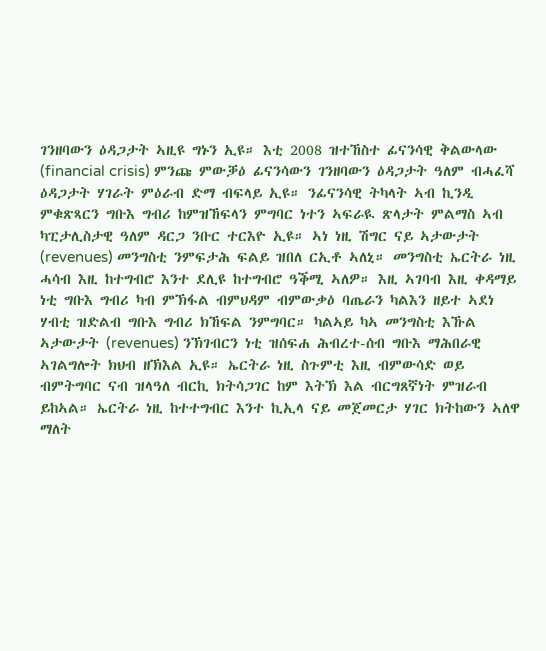ገንዘባውን ዕዳጋታት ኣዚዩ ግኑን ኢዩ። እቲ 2008 ዝተኸስተ ፊናንሳዊ ቅልውላው (financial crisis) ምንጩ ምውቓዕ ፊናንሳውን ገንዘባውን ዕዳጋታት ዓለም ብሓፈሻ ዕዳጋታት ሃገራት ምዕራብ ድማ ብፍላይ ኢዩ። ንፊናንሳዊ ትካላት ኣብ ኪንዲ ምቁጽጻርን ግቡእ ግብሪ ከምዝኸፍላን ምግባር ነተን ኣፍራዪ ጽላታት ምልማስ ኣብ ካፒታሊስታዊ ዓለም ዳርጋ ንቡር ተርእዮ ኢዩ። ኣነ ነዚ ሽግር ናይ ኣታውታት (revenues) መንግስቲ ንምፍታሕ ፍልይ ዝበለ ርኢቶ ኣለኒ። መንግስቲ ኤርትራ ነዚ ሓሳብ እዚ ከተግብሮ እንተ ደሊዩ ከተግብሮ ዓቕሚ ኣለዎ። እዚ ኣገባብ እዚ ቀዳማይ ነቲ ግቡእ ግብሪ ካብ ምኽፋል ብምህዳም ብምውቃዕ ባጤራን ካልእን ዘይተ ኣደነ ሃብቲ ዝድልብ ግቡእ ግብሪ ክኸፍል ንምግባር። ካልኣይ ካኣ መንግስቲ እኹል ኣታውታት (revenues) ንኽገብርን ነቲ ዝሰፍሐ ሕብረተ-ሰብ ግቡእ ማሕበራዊ ኣገልግሎት ክህብ ዘኽእል ኢዩ። ኤርትራ ነዚ ስጉምቲ እዚ ብምውሳድ ወይ ብምትግባር ናብ ዝላዓለ ብርኪ ክትሳጋገር ከም እትኽ እል ብርግጸኛነት ምዝራብ ይከኣል። ኤርትራ ነዚ ከተተግብር እንተ ኪኢላ ናይ መጀመርታ ሃገር ክትከውን ኣለዋ ማለት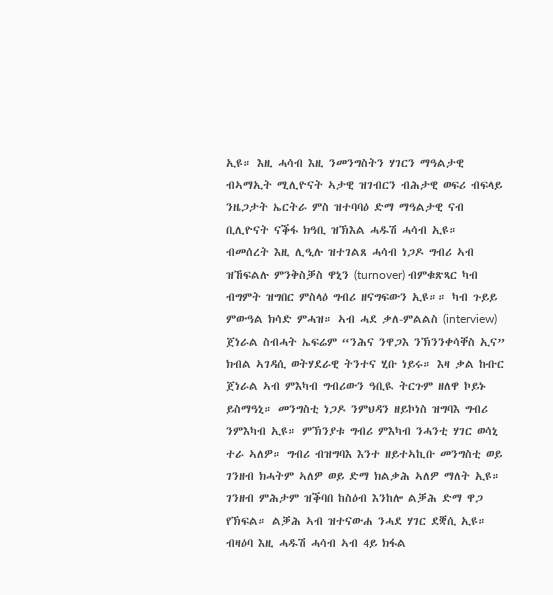ኢዩ። እዚ ሓሳብ እዚ ንመንግስትን ሃገርን ማዓልታዊ ብኣማኢት ሚሊዮናት ኣታዊ ዝገብርን ብሕታዊ ወፍሪ ብፍላይ ንዜጋታት ኤርትራ ምስ ዝተባባዕ ድማ ማዓልታዊ ናብ ቢሊዮናት ናቕፋ ክዓቢ ዝኽእል ሓዱሽ ሓሳብ ኢዩ።
ብመሰረት እዚ ሊዒሉ ዝተገልጸ ሓሳብ ነጋዶ ግብሪ ኣብ ዝኸፍልሉ ምንቅስቓስ ዋኒን (turnover) ብምቁጽጻር ካብ ብግምት ዝግበር ምስላዕ ግብሪ ዘናግፍውን ኢዩ።። ካብ ጉይይ ምውዓል ክሳድ ምሓዝ። ኣብ ሓደ ቃለ-ምልልስ (interview) ጀነራል ስብሓት ኤፍሬም “ንሕና ንዋጋእ ንኽንንቀሳቐስ ኢና” ክብል ኣገዳሲ ወትሃደራዊ ትንተና ሂቡ ነይሩ። እዛ ቃል ኩቡር ጀነራል ኣብ ምእካብ ግብሪውን ዓቢዪ ትርጉም ዘለዋ ኮይኑ ይስማዓኒ። መንግስቲ ነጋዶ ንምህዳን ዘይኮነስ ዝግባእ ግብሪ ንምእካብ ኢዩ። ምኽንያቱ ግብሪ ምእካብ ንሓንቲ ሃገር ወሳኒ ተራ ኣለዎ። ግብሪ ብዝግባእ እንተ ዘይተኣኪቡ መንግስቲ ወይ ገንዘብ ክሓትም ኣለዎ ወይ ድማ ክልቃሕ ኣለዎ ማለት ኢዩ። ገንዘብ ምሕታም ዝቕባበ ከስዕብ እንከሎ ልቓሕ ድማ ዋጋ የኽፍል። ልቓሕ ኣብ ዝተናውሐ ንሓደ ሃገር ደቛሲ ኢዩ። ብዛዕባ እዚ ሓዱሽ ሓሳብ ኣብ 4ይ ክፋል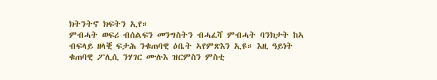ክትንትኖ ክፍትን ኢየ።
ምብሓት ወፍሪ ብሰልፍን መንግስትን ብሓፈሻ ምብሓት ባንክታት ከኣ ብፍላይ ዘላቒ ፍታሕ ንቁጠባዊ ዕቤት ኣየምጽእን ኢዩ። እዚ ዓይነት ቁጠባዊ ፖሊሲ ንሃገር ሙሉእ ዝርምስን ምስቲ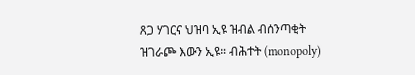ጸጋ ሃገርና ህዝባ ኢዩ ዝብል ብሰንጣቂት ዝገራጮ እውን ኢዩ። ብሕተት (monopoly)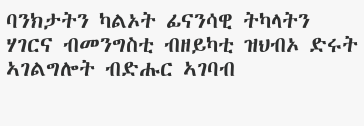ባንክታትን ካልኦት ፊናንሳዊ ትካላትን ሃገርና ብመንግስቲ ብዘይካቲ ዝህብኦ ድሩት ኣገልግሎት ብድሑር ኣገባብ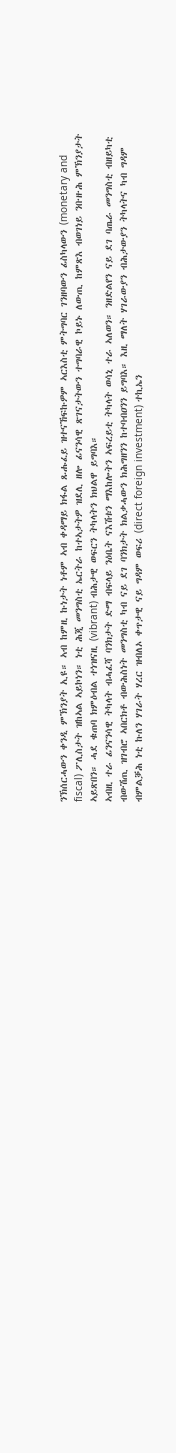ንኽሰርሓውን ቀንዲ ምኽንያት ኢዩ። ኣብ ከምዚ ኩነታት ነቶም ኣብ ቀዳማይ ክፋል ጹሑፈይ ዝተናኸፍኩዎም ኣርእስቲ ምትግባር ገንዘባውን ፊስካላውን (monetary and fiscal) ፖሊስታት ዝከኣል ኣይኮነን። ነቲ ሕጂ መንግስቲ ኤርትራ ከተኣታትዎ ዝደሊ ዘሎ ፊናንሳዊ ጽገናታትውን ተግባራዊ ኮይኑ ለውጢ ከምጽእ ብወገነይ ንቡዙሕ ምኽንያታት ኣይጽበን። ሓደ ቁጠባ ክምዕብል ተነዝናዚ (vibrant) ብሕታዊ ወፍርን ትካላትን ክህልዋ ይግባእ።
ኣብዚ ተራ ፊንናንሳዊ ትካላት ብሓፈሻ ባንክታት ድማ ብፍላይ ንዕቤት ናእሽቱን ማእከሎትን ኣፍረይቲ ትካላት ወሳኒ ተራ ኣለወን። ንዘድልየን ናይ ደገ ባጤራ መንግስቲ ብዘይካቲ ብውሽጢ ዝገብሮ ኣበርክቶ ብውሕስነት መንግስቲ ካብ ናይ ደገ ባንክታት ክልቃሓውን ክሕግዘንን ከተባብዐንን ይግባእ። እዚ ማለት ሃገራውያን ብሕታውያን ትካላትና ካብ ግዳም ብምልቓሕ ነቲ ኩለን ሃገራት ሃረር ዝብለኦ ቀጥታዊ ናይ ግዳም ወፍሪ (direct foreign investment) ተኪኤን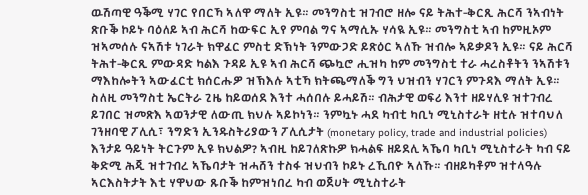ዉሽጣዊ ዓቕሚ ሃገር የበርኻ ኣለዋ ማለት ኢዩ። መንግስቲ ዝገብሮ ዘሎ ናይ ትሕተ-ቅርጺ ሕርሻ ንኣብነት ጽቡቕ ኮይኑ ባዕለይ ኣብ ሕርሻ ከውፍር ኢየ ምባል ግና ኣማሲኡ ሃሳዪ ኢዩ። መንግስቲ ኣብ ከምዚኦም ዝኣመሰሉ ናኣሽቱ ነገራት ክዋፈር ምስቲ ድኽነት ንምውጋድ ይጽዕር ኣለኹ ዝብሎ ኣይቃዶን ኢዩ። ናይ ሕርሻ ትሕተ-ቅርጺ ምውዳድ ካልእ ጉዳይ ኢዩ ኣብ ሕርሻ ጭኳሮ ሒዝካ ከም መንግስቲ ተራ ሓረስቶትን ንኣሽቱን ማእከሎትን ኣውፈርቲ ክሰርሑዎ ዝኽእሉ ኣቲኻ ክትጫማለቕ ግን ህዝብን ሃገርን ምጉዳእ ማለት ኢዩ።
ስለዚ መንግስቲ ኤርትራ ጊዜ ከይወሰደ እንተ ሓሰበሉ ይሓይሽ። ብሕታዊ ወፍሪ እንተ ዘይሃሊዩ ዝተገብረ ይገበር ዝመጽእ ኣወንታዊ ለውጢ ክህሉ ኣይኮነን። ንምኳኑ ሓደ ካብቲ ካቢነ ሚኒስተራት ዘቲሉ ዝተባህለ ገንዘባዊ ፖሊሲ፣ ንግድን ኢንዱስትሪያውን ፖሊሲታት (monetary policy, trade and industrial policies) እንታይ ዓይነት ትርጉም ኢዩ ክህልዎ? ኣብዚ ከይገለጽኩዎ ክሓልፍ ዘይደሊ ኣኼባ ካቢነ ሚኒስተራት ካብ ናይ ቅድሚ ሕጂ ዝተገብረ ኣኼባታት ዝሓሸን ተስፋ ዝህብን ኮይኑ ረኺበዮ ኣለኹ። ብዘይካቶም ዝተላዓሉ ኣርእስትታት እቲ ሃዋህው ጹቡቕ ከምዝነበረ ካብ ወጀሀት ሚኒስተራት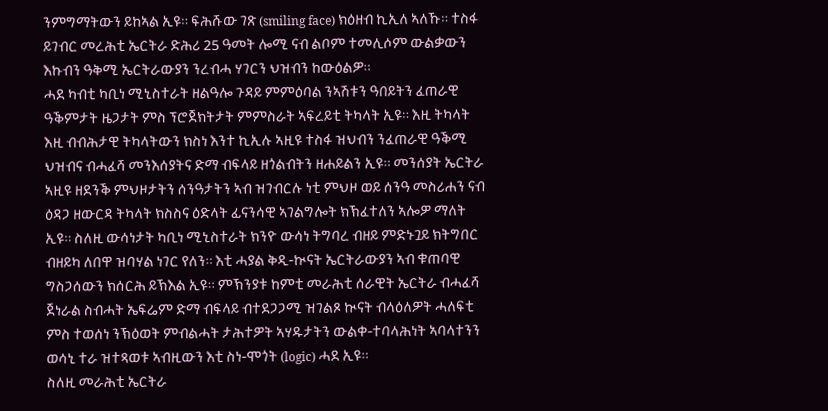ንምግማትውን ይከኣል ኢዩ። ፍሕሹው ገጽ (smiling face) ክዕዘብ ኪኢለ ኣለኹ። ተስፋ ይገብር መረሕቲ ኤርትራ ድሕሪ 25 ዓመት ሎሚ ናብ ልቦም ተመሊሶም ውልቃውን እኩብን ዓቅሚ ኤርትራውያን ንረብሓ ሃገርን ህዝብን ከውዕልዎ።
ሓደ ካብቲ ካቢነ ሚኒስተራት ዘልዓሎ ጉዳይ ምምዕባል ንኣሽቱን ዓበይትን ፈጠራዊ ዓቕምታት ዜጋታት ምስ ፕሮጀክትታት ምምስራት ኣፍረይቲ ትካላት ኢዩ። እዚ ትካላት እዚ ብብሕታዊ ትካላትውን ክስነ እንተ ኪኢሉ ኣዚዩ ተስፋ ዝህብን ንፈጠራዊ ዓቕሚ ህዝብና ብሓፈሻ መንእሰያትና ድማ ብፍላይ ዘጎልብትን ዘሐይልን ኢዩ። መንሰያት ኤርትራ ኣዚዩ ዘደንቕ ምህዞታትን ሰንዓታትን ኣብ ዝገብርሉ ነቲ ምህዞ ወይ ሰንዓ መስሪሐን ናብ ዕዳጋ ዘውርዳ ትካላት ክስስና ዕድላት ፊናንሳዊ ኣገልግሎት ክኽፈተለን ኣሎዎ ማለት ኢዩ። ስለዚ ውሳነታት ካቢነ ሚኒስተራት ክንዮ ውሳነ ትግባረ ብዘይ ምድኑጓይ ክትግበር ብዘይካ ለበዋ ዝባሃል ነገር የለን። እቲ ሓያል ቅዲ-ኲናት ኤርትራውያን ኣብ ቁጠባዊ ግስጋሰውን ክሰርሕ ይኽእል ኢዩ። ምኽንያቱ ከምቲ መራሕቲ ሰራዊት ኤርትራ ብሓፈሻ ጀነራል ስብሓት ኤፍሬም ድማ ብፍላይ ብተደጋጋሚ ዝገልጾ ኲናት ብላዕለዎት ሓለፍቲ ምስ ተወሰነ ንኽዕወት ምብልሓት ታሕተዎት ኣሃዱታትን ውልቀ-ተባላሕነት ኣባላተንን ወሳኒ ተራ ዝተጻወቱ ኣብዚውን እቲ ስነ-ሞጎት (logic) ሓደ ኢዩ።
ስለዚ መራሕቲ ኤርትራ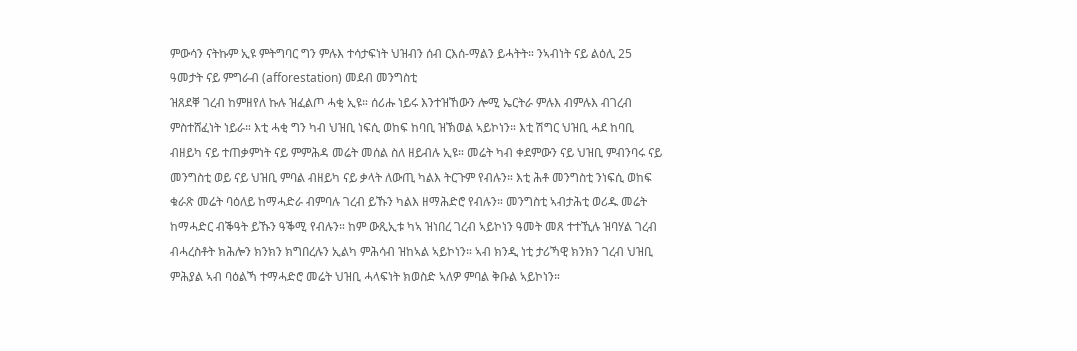ምውሳን ናትኩም ኢዩ ምትግባር ግን ምሉእ ተሳታፍነት ህዝብን ሰብ ርእሰ-ማልን ይሓትት። ንኣብነት ናይ ልዕሊ 25 ዓመታት ናይ ምግራብ (afforestation) መደብ መንግስቲ
ዝጸደቐ ገረብ ከምዘየለ ኩሉ ዝፈልጦ ሓቂ ኢዩ። ሰሪሑ ነይሩ እንተዝኸውን ሎሚ ኤርትራ ምሉእ ብምሉእ ብገረብ ምስተሸፈነት ነይራ። እቲ ሓቂ ግን ካብ ህዝቢ ነፍሲ ወከፍ ከባቢ ዝኽወል ኣይኮነን። እቲ ሽግር ህዝቢ ሓደ ከባቢ ብዘይካ ናይ ተጠቃምነት ናይ ምምሕዳ መሬት መሰል ስለ ዘይብሉ ኢዩ። መሬት ካብ ቀደምውን ናይ ህዝቢ ምብንባሩ ናይ መንግስቲ ወይ ናይ ህዝቢ ምባል ብዘይካ ናይ ቃላት ለውጢ ካልእ ትርጉም የብሉን። እቲ ሕቶ መንግስቲ ንነፍሲ ወከፍ ቁራጽ መሬት ባዕለይ ከማሓድራ ብምባሉ ገረብ ይኹን ካልእ ዘማሕድሮ የብሉን። መንግስቲ ኣብታሕቲ ወሪዱ መሬት ከማሓድር ብቕዓት ይኹን ዓቕሚ የብሉን። ከም ውጺኢቱ ካኣ ዝነበረ ገረብ ኣይኮነን ዓመት መጸ ተተኺሉ ዝባሃል ገረብ ብሓረስቶት ክሕሎን ክንክን ክግበረሉን ኢልካ ምሕሳብ ዝከኣል ኣይኮነን። ኣብ ክንዲ ነቲ ታሪኻዊ ክንክን ገረብ ህዝቢ ምሕያል ኣብ ባዕልኻ ተማሓድሮ መሬት ህዝቢ ሓላፍነት ክወስድ ኣለዎ ምባል ቅቡል ኣይኮነን።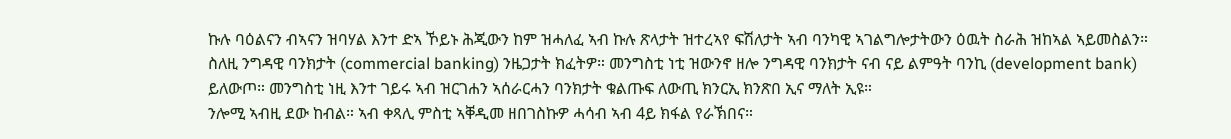ኩሉ ባዕልናን ብኣናን ዝባሃል እንተ ድኣ ኾይኑ ሕጂውን ከም ዝሓለፈ ኣብ ኩሉ ጽላታት ዝተረኣየ ፍሽለታት ኣብ ባንካዊ ኣገልግሎታትውን ዕዉት ስራሕ ዝከኣል ኣይመስልን። ስለዚ ንግዳዊ ባንክታት (commercial banking) ንዜጋታት ክፈትዎ። መንግስቲ ነቲ ዝውንኖ ዘሎ ንግዳዊ ባንክታት ናብ ናይ ልምዓት ባንኪ (development bank) ይለውጦ። መንግስቲ ነዚ እንተ ገይሩ ኣብ ዝርገሐን ኣሰራርሓን ባንክታት ቁልጡፍ ለውጢ ክንርኢ ክንጽበ ኢና ማለት ኢዩ።
ንሎሚ ኣብዚ ደው ከብል። ኣብ ቀጻሊ ምስቲ ኣቐዲመ ዘበገስኩዎ ሓሳብ ኣብ 4ይ ክፋል የራኽበና።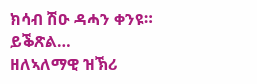ክሳብ ሽዑ ዳሓን ቀንዩ።
ይቕጽል…
ዘለኣለማዊ ዝኽሪ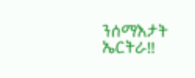ንሰማእታት ኤርትራ!!